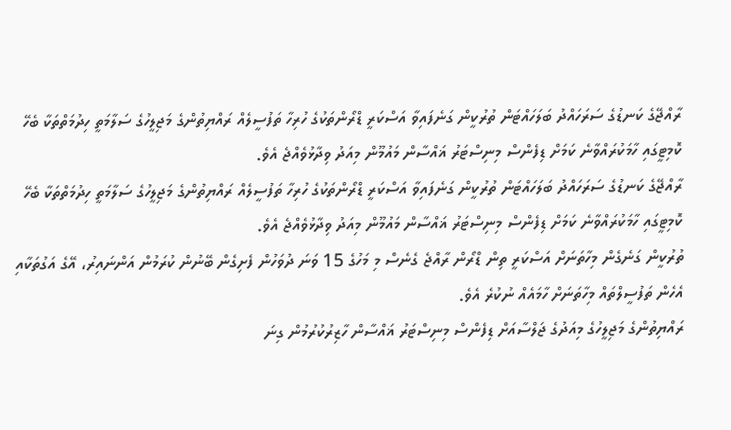ރާއްޖޭގެ ކަނޑުގެ ސަރަހައްދު ބަލަހައްޓަން ތުރުކީން ގަނެފައިވާ އަސްކަރީ ޑްރޯންތަކުގެ ހުރިހާ ތަފުސީލެއް ރައްޔިތުންގެ މަޖިލީހުގެ ސަލާމަތީ ހިދުމަތްތަކާ ބެހޭ ކޮމިޓީގައި ހާމަކުރައްވާނެ ކަމަށް ޑިފެންސް މިނިސްޓަރު ޣައްސާން މައުމޫން މިއަދު ވިދާޅުވެއްޖެ އެވެ.
ރާއްޖޭގެ ކަނޑުގެ ސަރަހައްދު ބަލަހައްޓަން ތުރުކީން ގަނެފައިވާ އަސްކަރީ ޑްރޯންތަކުގެ ހުރިހާ ތަފުސީލެއް ރައްޔިތުންގެ މަޖިލީހުގެ ސަލާމަތީ ހިދުމަތްތަކާ ބެހޭ ކޮމިޓީގައި ހާމަކުރައްވާނެ ކަމަށް ޑިފެންސް މިނިސްޓަރު ޣައްސާން މައުމޫން މިއަދު ވިދާޅުވެއްޖެ އެވެ.
ތުރުކީން ގަނެގެން މިހާތަނަށް އަސްކަރީ ތިން ޑްރޯން ރާއްޖެ ގެނެސް މި މަހުގެ 15 ވަނަ ދުވަހުން ފެށިގެން ބޭނުން ކުރަމުން އަންނައިރު، އޭގެ އަގުތަކާއި އެހެން ތަފުސީލްތައް މިހާތަނަށް ހާމައެއް ނުކުރެ އެވެ.
ރައްޔިތުންގެ މަޖިލީހުގެ މިއަދުގެ ޖަލްސާއަށް ޑިފެންސް މިނިސްޓަރު ޣައްސާން ހާޒިރުކުރުމުން ގިނަ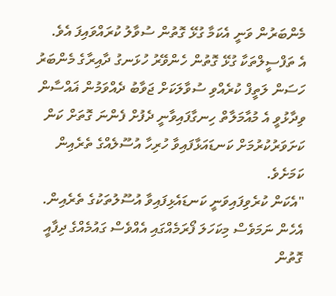މެންބަރުން ވަނީ އެކަމާ ގުޅޭ ގޮތުން ސުވާލު ކުރައްވައިފަ އެވެ.
އެ ތަފްސީލްތަކާ ގުޅޭ ގޮތުން ހެންވޭރު ހުޅަނގު ދާއިރާގެ މެންބަރު ހަސަން ލަތީފް ކުރެއްވި ސުވާލަކަށް ޖަވާބު ދެއްވަމުން ޣައްސާން ވިދާޅުވީ އެ މުއާމަލާތް ހިނގާފައިވާނީ ދެފުށް ފެންނަ ގޮތަށް ކަން ކަށަވަރުކުރުމަށް ކަނޑައަޅާފައިވާ ހުރިހާ އުސޫލެއްގެ ތެރެއިން ކަމަށެވެ.
"އެކަން ކުރެވިފައިވަނީ ކަނޑައެޅިފައިވާ އުސޫލުތަކުގެ ތެރެއިން. އެހެން ނަމަވެސް މިކަހަލަ ފޯރަމެއްގައި އެއްވެސް ގައުމެއްގެ ދިފާއީ ގޮތުން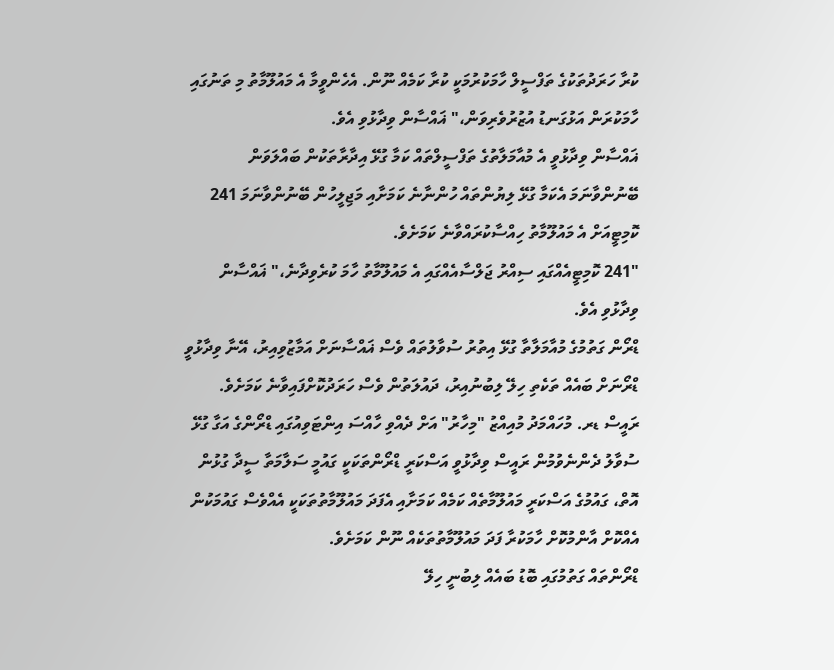ކުރާ ހަރަދުތަކުގެ ތަފްސީލް ހާމަކުރުމަކީ ކުރާ ކަމެއް ނޫން. އެހެންވީމާ އެ މައުލޫމާތު މި ތަނުގައި ހާމަކުރަން އަޅުގަނޑު އުޒުރުވެރިވަން،" ޣައްސާން ވިދާޅުވި އެވެ.
ޣައްސާން ވިދާޅުވީ އެ މުއާމަލާތުގެ ތަފްސީލްތައް ކަމާ ގުޅޭ އިދާރާތަކުން ބައްލަވަން ބޭނުންވާނަމަ އެކަމާ ގުޅޭ ލިޔުންތައް ހުންނާނެ ކަމަށާއި މަޖިލީހުން ބޭނުންވާނަމަ 241 ކޮމިޓީއަށް އެ މައުލޫމާތު ހިއްސާކުރައްވާނެ ކަމަށެވެ.
"241 ކޮމިޓީއެއްގައި ސިއްރު ޖަލްސާއެއްގައި އެ މައުލޫމާތު ހާމަ ކުރެވިދާނެ،" ޣައްސާން ވިދާޅުވި އެވެ.
ޑްރޯން ގަތުމުގެ މުއާމަލާތާ ގުޅޭ އިތުރު ސުވާލުތައް ވެސް ޣައްސާނަށް އަމާޒުވިއިރު، އޭނާ ވިދާޅުވީ ޑްރޯނަށް ބައެއް ތަކެތި ހިލޭ ލިބުނުއިރު، ދައުލަތުން ވެސް ހަރަދުކޮށްފައިވާނެ ކަމަށެވެ.
ރައީސް ޑރ. މުހައްމަދު މުއިއްޒު "މިހާރު" އަށް ދެއްވި ހާއްސަ އިންޓަވިއުގައި ޑްރޯންގެ އަގާ ގުޅޭ ސުވާލު ދެންނެވުމުން ރައީސް ވިދާޅުވީ އަސްކަރީ ޑްރޯންތަކަކީ ގައުމީ ސަލާމަތާ ސީދާ ގުޅުން އޮތް، ގައުމުގެ އަސްކަރީ މައުލޫމާތެއް ކަމެއް ކަމަށާއި އެފަދަ މައުލޫމާތުތަކަކީ އެއްވެސް ގައުމަކުން އެއްކޮށް އާންމުކޮށް ހާމަކުރާ ފަދަ މައުލޫމާތުތަކެއް ނޫން ކަމަށެވެ.
ޑްރޯންތައް ގަތުމުގައި ބޮޑު ބައެއް ލިބުނީ ހިލޭ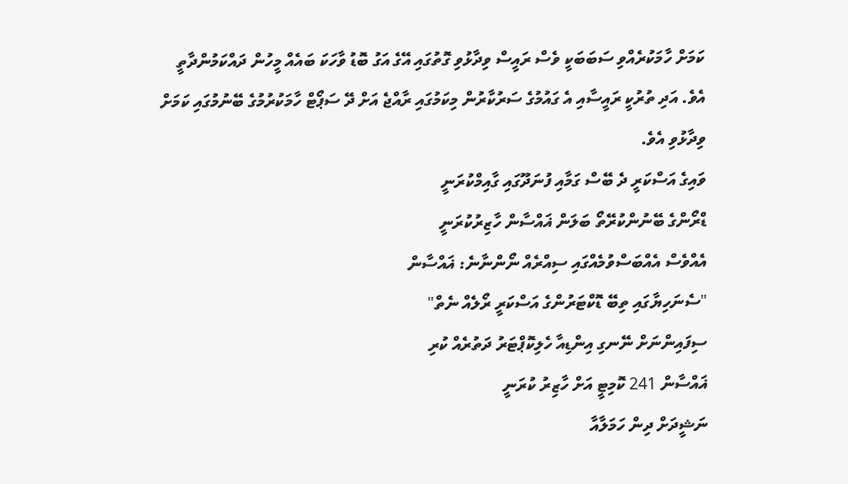ކަމަށް ހާމަކުރެއްވި ސަބަބަކީ ވެސް ރައީސް ވިދާޅުވި ގޮތުގައި އޭގެ އަގު ބޮޑު ވާހަކަ ބައެއް މީހުން ދައްކަމުންދާތީ އެވެ. އަދި ތުރުކީ ރައީސާއި އެ ގައުމުގެ ސަރުކާރުން މިކަމުގައި ރާއްޖެ އަށް ދޭ ސަޕޯޓް ހާމަކުރުމުގެ ބޭނުމުގައި ކަމަށް ވިދާޅުވި އެވެ.
ވައިގެ އަސްކަރީ ދެ ބޭސް ގަމާއި ފުނަދޫގައި ގާއިމްކުރަނީ
ޑްރޯންގެ ބޭނުންކުރޭތޯ ބަލަން ޣައްސާން ހާޒިރުކުރަނީ
އެއްވެސް އެއްބަސްވުމެއްގައި ސިއްރެއް ނޯންނާނެ: ޣައްސާން
"ސެނަހިޔާގައި ތިބޭ ޑޮކްޓަރުންގެ އަސްކަރީ ރޯލެއް ނެތް"
ސިފައިންނަށް ނޭނގި އިންޑިއާ ހެލިކޮޕްޓަރު ދަތުރެއް ކުރި
ޣައްސާން 241 ކޮމިޓީ އަށް ހާޒިރު ކުރަނީ
ނަޝީދަށް ދިން ހަމަލާއާ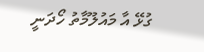ގުޅޭ އާ މައުލޫމާތު ހޯދަނީ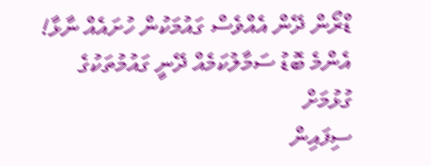ޑްރޯން ދޭން އެއްވެސް ގައުމަކުން ހުށައެއް ނާޅާ!
އެންމެ ބޮޑު ސަމާލުކަމެއް ދޭނީ ގައުމުތަކުގެ ގުޅުމަށް
ސިފައިން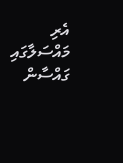އެރި މައްސަލާގައި ގައްސާން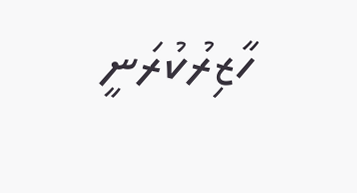ހާޒިރުކުރަނީ